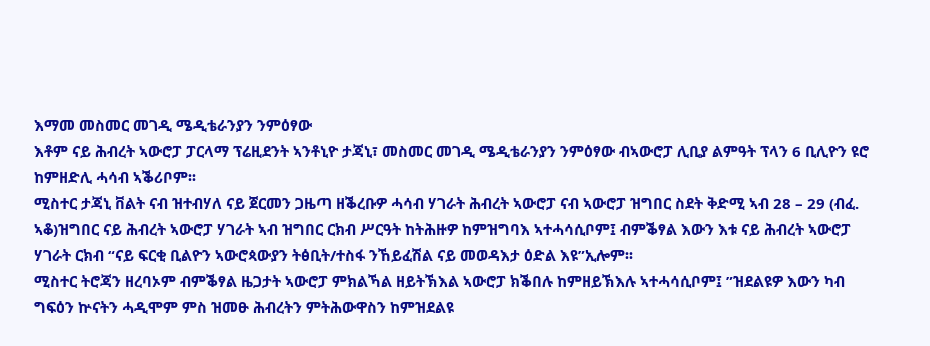እማመ መስመር መገዲ ሜዲቴራንያን ንምዕፃው
እቶም ናይ ሕብረት ኣውሮፓ ፓርላማ ፕሬዚደንት ኣንቶኒዮ ታጃኒ፣ መስመር መገዲ ሜዲቴራንያን ንምዕፃው ብኣውሮፓ ሊቢያ ልምዓት ፕላን 6 ቢሊዮን ዩሮ ከምዘድሊ ሓሳብ ኣቕሪቦም፡፡
ሚስተር ታጃኒ ቨልት ናብ ዝተብሃለ ናይ ጀርመን ጋዜጣ ዘቕረቡዎ ሓሳብ ሃገራት ሕብረት ኣውሮፓ ናብ ኣውሮፓ ዝግበር ስደት ቅድሚ ኣብ 28 – 29 (ብፈ. ኣቆ)ዝግበር ናይ ሕብረት ኣውሮፓ ሃገራት ኣብ ዝግበር ርክብ ሥርዓት ከትሕዙዎ ከምዝግባእ ኣተሓሳሲቦም፤ ብምቕፃል እውን እቱ ናይ ሕብረት ኣውሮፓ ሃገራት ርክብ “ናይ ፍርቂ ቢልዮን ኣውሮጳውያን ትፅቢት/ተስፋ ንኸይፈሽል ናይ መወዳእታ ዕድል እዩ”ኢሎም፡፡
ሚስተር ትሮጃን ዘረባኦም ብምቕፃል ዜጋታት ኣውሮፓ ምክልኻል ዘይትኽእል ኣውሮፓ ክቕበሉ ከምዘይኽእሉ ኣተሓሳሲቦም፤ ”ዝደልዩዎ እውን ካብ ግፍዕን ኵናትን ሓዲሞም ምስ ዝመፁ ሕብረትን ምትሕውዋስን ከምዝደልዩ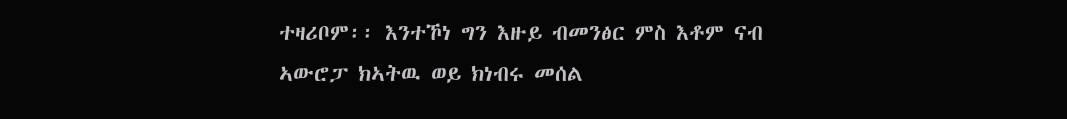ተዛሪቦም፡፡ እንተኾነ ግን እዙይ ብመንፅር ምስ እቶም ናብ ኣውሮፓ ክኣትዉ ወይ ክነብሩ መሰል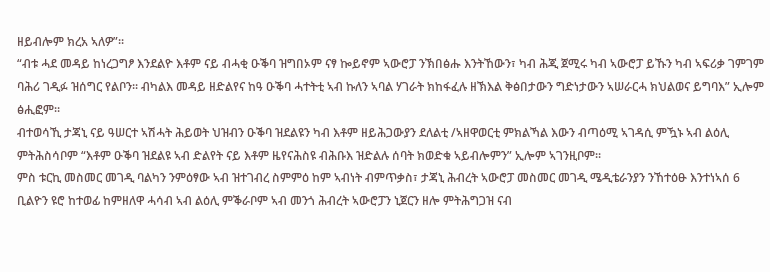ዘይብሎም ክረአ ኣለዎ”፡፡
“ብቱ ሓደ መዳይ ከነረጋግፆ እንደልዮ እቶም ናይ ብሓቂ ዑቕባ ዝግበኦም ናፃ ኰይኖም ኣውሮፓ ንኽበፅሑ እንትኸውን፣ ካብ ሕጂ ጀሚሩ ካብ ኣውሮፓ ይኹን ካብ ኣፍሪቃ ገምገም ባሕሪ ገዲፉ ዝሰግር የልቦን፡፡ ብካልእ መዳይ ዘድልየና ከዓ ዑቕባ ሓተትቲ ኣብ ኩለን ኣባል ሃገራት ክከፋፈሉ ዘኽእል ቅፅበታውን ግድነታውን ኣሠራርሓ ክህልወና ይግባእ” ኢሎም ፅሒፎም፡፡
ብተወሳኺ ታጃኒ ናይ ዓሠርተ ኣሽሓት ሕይወት ህዝብን ዑቕባ ዝደልዩን ካብ እቶም ዘይሕጋውያን ደለልቲ /ኣዘዋወርቲ ምክልኻል እውን ብጣዕሚ ኣገዳሲ ምዃኑ ኣብ ልዕሊ ምትሕስሳቦም “እቶም ዑቕባ ዝደልዩ ኣብ ድልየት ናይ እቶም ዜየናሕስዩ ብሕቡእ ዝድልሉ ሰባት ክወድቁ ኣይብሎምን” ኢሎም ኣገንዚቦም፡፡
ምስ ቱርኪ መስመር መገዲ ባልካን ንምዕፃው ኣብ ዝተገብረ ስምምዕ ከም ኣብነት ብምጥቃስ፣ ታጃኒ ሕብረት ኣውሮፓ መስመር መገዲ ሜዲቴራንያን ንኸተዕፁ እንተነኣሰ 6 ቢልዮን ዩሮ ከተወፊ ከምዘለዋ ሓሳብ ኣብ ልዕሊ ምቕራቦም ኣብ መንጎ ሕብረት ኣውሮፓን ኒጀርን ዘሎ ምትሕግጋዝ ናብ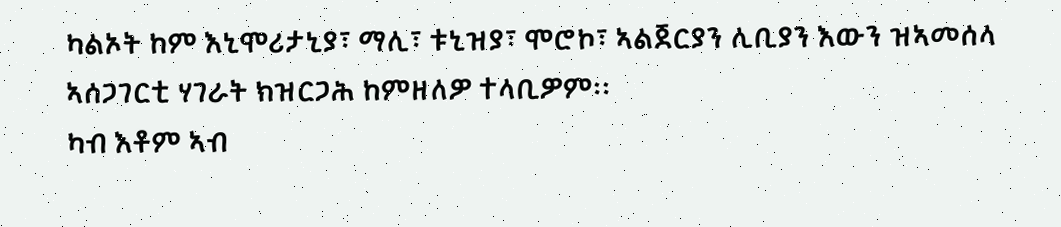ካልኦት ከም እኒሞሪታኒያ፣ ማሊ፣ ቱኒዝያ፣ ሞሮኮ፣ ኣልጀርያን ሊቢያን እውን ዝኣመሰላ ኣሰጋገርቲ ሃገራት ክዝርጋሕ ከምዘለዎ ተላቢዎም፡፡
ካብ እቶም ኣብ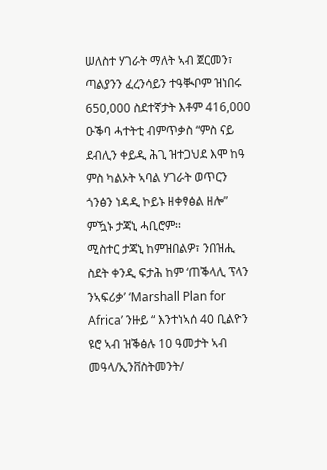ሠለስተ ሃገራት ማለት ኣብ ጀርመን፣ ጣልያንን ፈረንሳይን ተዓቚቦም ዝነበሩ 650,000 ስደተኛታት እቶም 416,000 ዑቕባ ሓተትቲ ብምጥቃስ “ምስ ናይ ደብሊን ቀይዲ ሕጊ ዝተጋህደ እሞ ከዓ ምስ ካልኦት ኣባል ሃገራት ወጥርን ጎንፅን ነዳዲ ኮይኑ ዘቀፃፅል ዘሎ” ምዃኑ ታጃኒ ሓቢሮም፡፡
ሚስተር ታጃኒ ከምዝበልዎ፣ ንበዝሒ ስደት ቀንዲ ፍታሕ ከም ‘ጠቕላሊ ፕላን ንኣፍሪቃ’ ‘Marshall Plan for Africa’ ንዙይ “ እንተነኣሰ 40 ቢልዮን ዩሮ ኣብ ዝቕፅሉ 10 ዓመታት ኣብ መዓላ/ኢንቨስትመንት/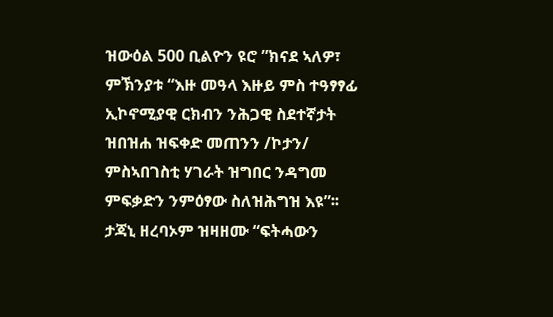ዝውዕል 500 ቢልዮን ዩሮ ”ክናደ ኣለዎ፣ ምኽንያቱ “እዙ መዓላ እዙይ ምስ ተዓፃፃፊ ኢኮኖሚያዊ ርክብን ንሕጋዊ ስደተኛታት ዝበዝሐ ዝፍቀድ መጠንን /ኮታን/ ምስኣበገስቲ ሃገራት ዝግበር ንዳግመ ምፍቃድን ንምዕፃው ስለዝሕግዝ እዩ”፡፡
ታጃኒ ዘረባኦም ዝዛዘሙ “ፍትሓውን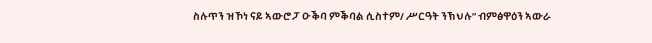ስሉጥን ዝኾነ ናይ ኣውሮፓ ዑቕባ ምቕባል ሲስተም/ ሥርዓት ንኽህሉ” ብምፅዋዕን ኣውራ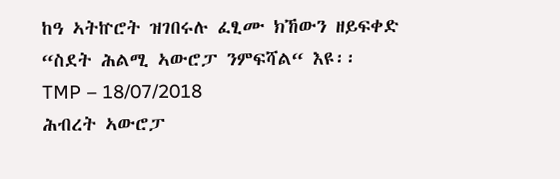ከዓ ኣትኵሮት ዝገበሩሉ ፈፂሙ ክኸውን ዘይፍቀድ “ስደት ሕልሚ ኣውሮፓ ንምፍሻል“ እዩ፡፡
TMP – 18/07/2018
ሕብረት ኣውሮፓ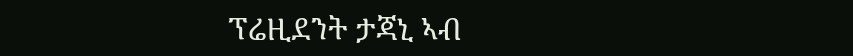ፕሬዚደንት ታጃኒ ኣብ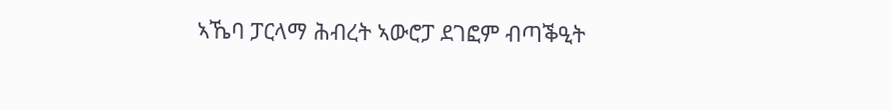ኣኼባ ፓርላማ ሕብረት ኣውሮፓ ደገፎም ብጣቕዒት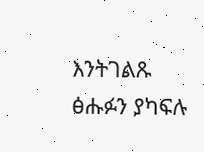እንትገልጹ
ፅሑፉን ያካፍሉ